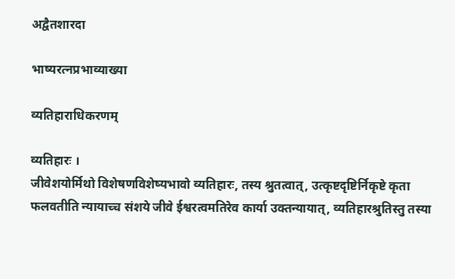अद्वैतशारदा

भाष्यरत्नप्रभाव्याख्या

व्यतिहाराधिकरणम्

व्यतिहारः ।
जीवेशयोर्मिथो विशेषणविशेष्यभावो व्यतिहारः, तस्य श्रुतत्वात्, उत्कृष्टदृष्टिर्निकृष्टे कृता फलवतीति न्यायाच्च संशये जीवे ईश्वरत्वमतिरेव कार्या उक्तन्यायात्, व्यतिहारश्रुतिस्तु तस्या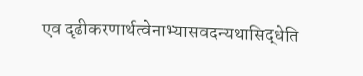एव दृढीकरणार्थत्वेनाभ्यासवदन्यथासिद्धेति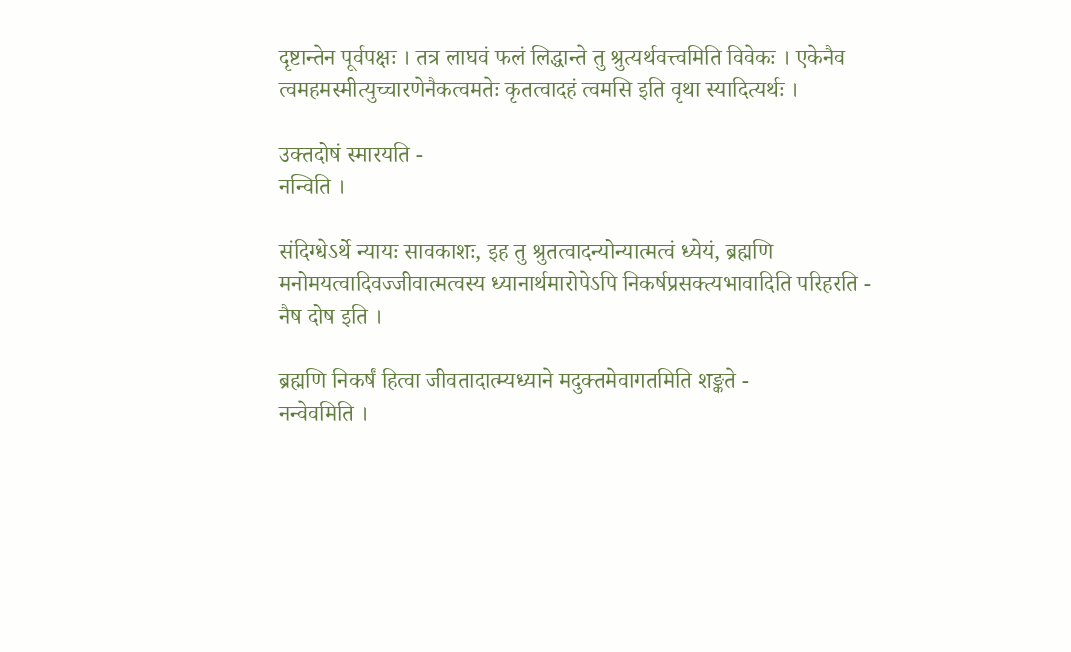दृष्टान्तेन पूर्वपक्षः । तत्र लाघवं फलं लिद्धान्ते तु श्रुत्यर्थवत्त्वमिति विवेकः । एकेनैव त्वमहमस्मीत्युच्चारणेनैकत्वमतेः कृतत्वादहं त्वमसि इति वृथा स्यादित्यर्थः ।

उक्तदोषं स्मारयति -
नन्विति ।

संदिग्धेऽर्थे न्यायः सावकाशः, इह तु श्रुतत्वादन्योन्यात्मत्वं ध्येयं, ब्रह्मणि मनोमयत्वादिवज्जीवात्मत्वस्य ध्यानार्थमारोपेऽपि निकर्षप्रसक्त्यभावादिति परिहरति -
नैष दोष इति ।

ब्रह्मणि निकर्षं हित्वा जीवतादात्म्यध्याने मदुक्तमेवागतमिति शङ्कते -
नन्वेवमिति ।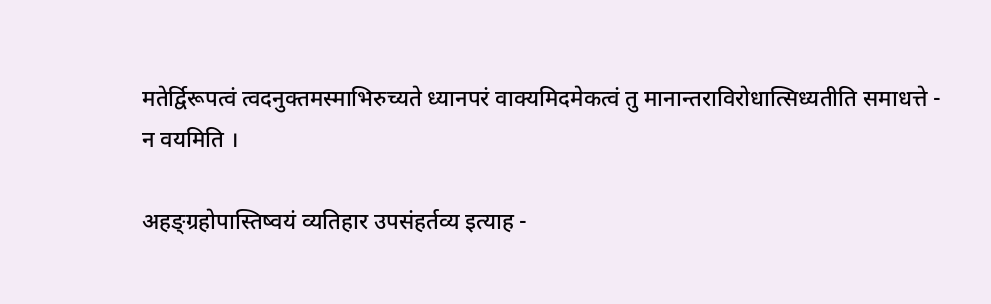मतेर्द्विरूपत्वं त्वदनुक्तमस्माभिरुच्यते ध्यानपरं वाक्यमिदमेकत्वं तु मानान्तराविरोधात्सिध्यतीति समाधत्ते -
न वयमिति ।

अहङ्ग्रहोपास्तिष्वयं व्यतिहार उपसंहर्तव्य इत्याह -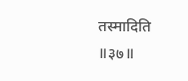तस्मादिति ॥३७॥